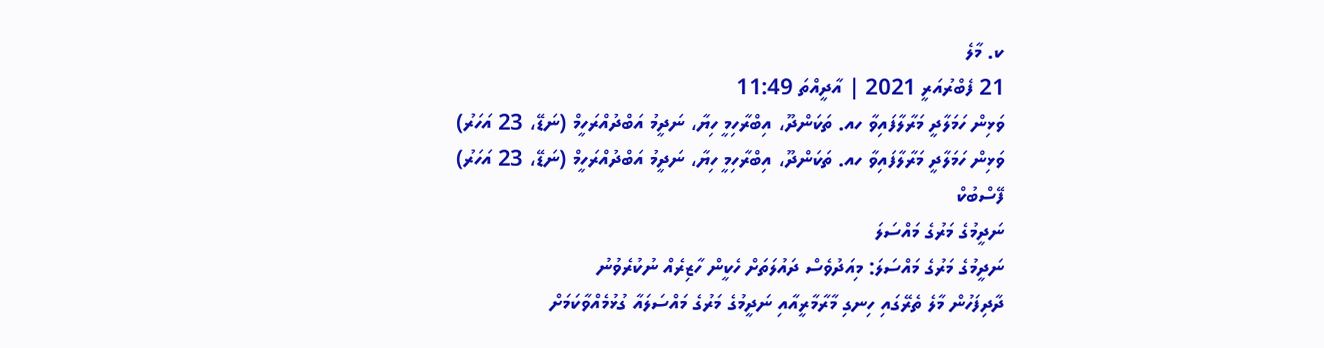ކ. މާލެ
21 ފެބްރުއަރީ 2021 | އާދީއްތަ 11:49
ވަޅިން ހަމަލާދީ މަރާލާފައިވާ ހއ. ތަކަންދޫ، އިބްރާހިމީ ހިޔާ، ނަދީމު އަބްދުއްރަހީމް (ނަޑޭ، 23 އަހަރު)
ވަޅިން ހަމަލާދީ މަރާލާފައިވާ ހއ. ތަކަންދޫ، އިބްރާހިމީ ހިޔާ، ނަދީމު އަބްދުއްރަހީމް (ނަޑޭ، 23 އަހަރު)
ފޭސްބުކް
ނަދީމުގެ މަރުގެ މައްސަލަ
ނަދީމުގެ މަރުގެ މައްސަލަ: މިއަދުވެސް ދައުލަތަށް ހެކީން ހާޒިރެއް ނުކުރެވުނު
ދާދިފަހުން މާލެ ތެރޭގައި ހިނގި މާރާމާރީއާއި ނަދީމުގެ މަރުގެ މައްސަލައާ ގުޅުމެއްވާކަމަށް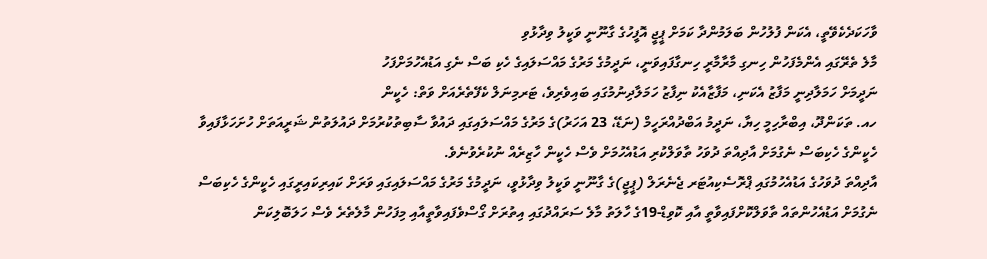ވާހަކަދެކެވޭތީ، އެކަން ފުލުހުން ބަލަމުންދާ ކަމަށް ޕީޖީ އޮފީހުގެ ގާނޫނީ ވަކީލު ވިދާޅުވި
މާލެ ތެރޭގައި އެންމެފަހުން ހިނގި މާރާމާރީ ހިނގާފައިވަނީ، ނަދީމުގެ މަރުގެ މައްސަލައިގެ ހެކި ބަސް ނެގި އަޑުއެހުމަށްފަހު
ނަދީމަށް ހަމަލާދިނީ މަފާޒު އެކަނި، މަފާޒާއެކު ނިފާޒު ހަމަލާދިނުމުގައި ބައިވެރިވެ، ޓަރމިނަލް ކެފޭތެރެއަށް ވަތް: ހެކީން
ހއ. ތަކަންދޫ، އިބްރާހިމީ ހިޔާ، ނަދީމު އަބްދުއްރަހީމް (ނަޑޭ، 23 އަހަރު)ގެ މަރުގެ މައްސަލައިގައި ދައުވާ ސާބިތުކުރުމަށް ދައުލަތުން ޝަރީއަތަށް ހުށަހަޅާފައިވާ ހެކީންގެ ހެކިބަސް ނެގުމަށް އާދިއްތަ ދުވަހު ތާވަލްކުރި އަޑުއެހުމަށް ވެސް ހެކީން ހާޒިރެއް ނުކުރެވުނެވެ.
އާދިއްތަ ދުވަހުގެ އަޑުއެހުމުގައި ޕްރޮސެކިއުޓަރ ޖެނެރަލް (ޕީޖީ)ގެ ގާނޫނީ ވަކީލު ވިދާޅުވީ، ނަދީމުގެ މަރުގެ މައްސަލައިގައި ވަރަށް ކައިރިކައިރީގައި ހެކީންގެ ހެކިބަސް ނެގުމަށް އަޑުއެހުންތައް ތާވަލްކޮށްފައިވާތީ އާއި ކޮވިޑް-19ގެ ހާލަތު މާލެ ސަރައްދުގައި އިތުރަށް ގޯސްވެފައިވާތީއާއި މިފަހުން މާލެތެރެ ވެސް ހަލަބޮލިކަން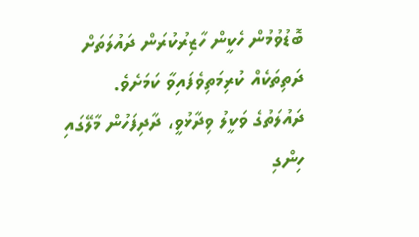ބޮޑުވުމުން ހެކީން ހާޒިރުކުރަން ދައުލަތަށް ދަތިތަކެއް ކުރިމަތިވެފައިވާ ކަމަށެވެ.
ދައުލަތުގެ ވަކީލު ވިދާޅުވީ، ދާދިފަހުން މާލޭގައި ހިންގި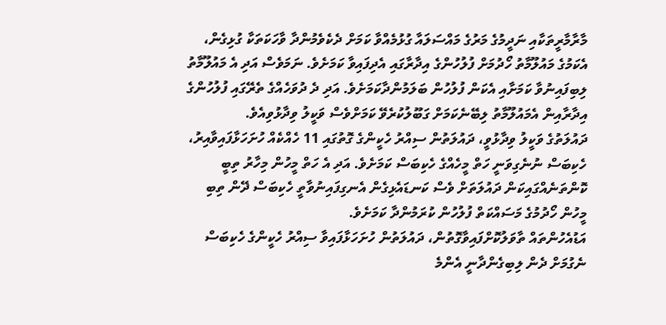މާރާމާރީތަކާއި ނަދީމުގެ މަރުގެ މައްސަލައާ ގުޅުމެއްވާ ކަމަށް ދެކެވެމުންދާ ވާހަކަތަކާ ގުޅިގެން، އެކަމުގެ މައުލޫމާތު ހޯދުމަށް ފުލުހުންގެ އިދާރާގައި އެދިފައިވާ ކަމަށެވެ. ނަމަވެސް އަދި އެ މައުލޫމާތު ލިބިފައިނުވާ ކަމަށާއި އެކަން ފުލުހުން ބަލަމުންދާކަމަށެވެ. އަދި ދެ ދުވަހެއްގެ ތެރޭގައި ފުލުހުންގެ އިދާރާއިން އެމައުލޫމާތު ލިބޭނެކަމަށް ގަބޫލުކުރެވޭ ކަމަށްވެސް ވަކީލު ވިދާޅުވިއެވެ.
ދައުލަތުގެ ވަކީލު ވިދާޅުވީ، ދައުލަތުން ސިއްރު ހެކީންގެ ގޮތުގައި 11 ހެއްކެއް ހުށަހަޅާފައިވާއިރު، ހެކިބަސް ނުނެގިވަނީ ހަތް މީހެއްގެ ހެކިބަސް ކަމަށެވެ. އަދި އެ ހަތް މީހުން މިހާރު ތިބީ ކޮންތަނެއްގައިކަން ދައުލަތަށް ވެސް ކަނޑައެޅިގެން އެނގިފައިނުވާތީ ހެކިބަސް ދޭން ތިބި މީހުން ހޯދުމުގެ މަސައްކަތް ފުލުހުން ކުރަމުންދާ ކަމަށެވެ.
އަޑުއެހުންތައް ތާވަލުކޮށްފައިވާގޮތުން، ދައުލަތުން ހުށަހަޅާފައިވާ ސިއްރު ހެކީންގެ ހެކިބަސް ނެގުމަށް ދެން ލިބިގެންދާނީ އެންމެ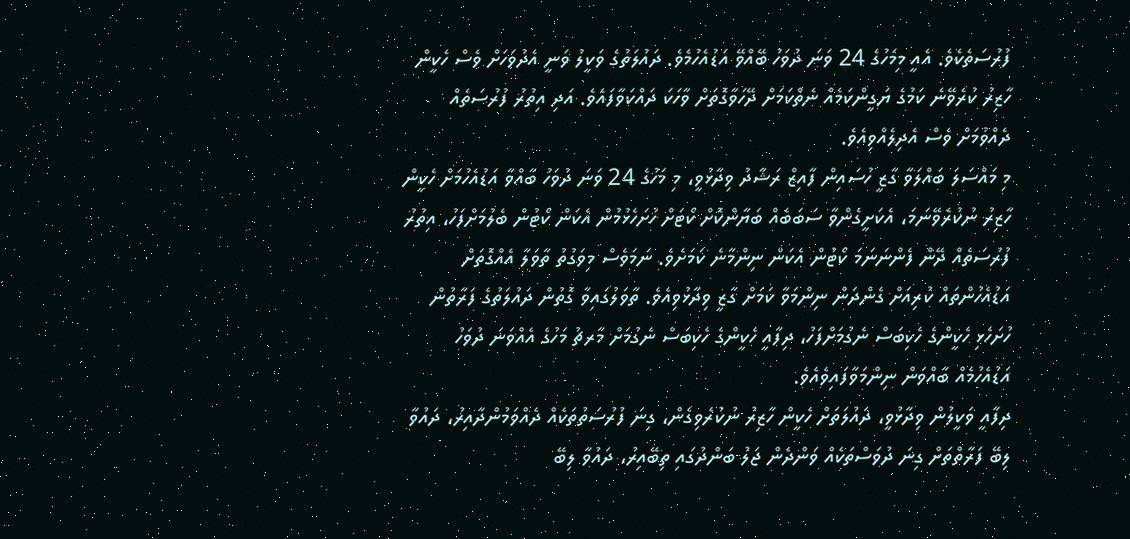ފުރުސަތެކެވެ. އެއީ މިމަހުގެ 24 ވަނަ ދުވަހު ބޭއްވޭ އަޑުއެހުމެވެ. ދައުލަތުގެ ވަކީލު ވަނީ އެދުވަހަށް ވެސް ހެކީން ހާޒިރު ކުރެވޭނެ ކަމުގެ ޔަގީންކަމެއް ނެތްކަމަށް ދޭހަވާގޮތަށް ވާހަކަ ދައްކަވާފައެވެ. އަދި އިތުރު ފުރުސަތެއް ދެއްވުމަށް ވެސް އެދިލެއްވިއެވެ.
މި މައްސަލަ ބައްލަވާ ގާޒީ ހުސައިން ފާއިޒް ރަޝާދު ވިދާޅުވީ، މި މަހުގެ 24 ވަނަ ދުވަހު ބާއްވާ އަޑުއެހުމަށް ހެކީން ހާޒިރު ނުކުރެވޭނަމަ، އެކަށީގެންވާ ސަބަބެއް ބަޔާންކޮށް ކޯޓަށް ހުށަހެޅުމުން އެކަން ކޯޓުން ބެލުމަށްފަހު، އިތުރު ފުރުސަތެއް ދޭން ފެންނަނަމަ ކޯޓުން އެކަން ނިންމާނެ ކަމަށެވެ. ނަމަވެސް މިވަގުތު ތާވަލާ އެއްގޮތަށް އަޑުއެހުންތައް ކުރިއަށް ގެންދަން ނިންމަވާ ކަމަށް ގާޒީ ވިދާޅުވިއެވެ. ތާވަލުގައިވާ ގޮތުން ދައުލަތުގެ ފަރާތުން ހުށަހެޅި ހެކީންގެ ހެކިބަސް ނެގުމަށްފަހު، ދިފާއީ ހެކީންގެ ހެކިބަސް ނެގުމަށް މާރޗު މަހުގެ އެއްވަނަ ދުވަހު އަޑުއެހުމެއް ބާއްވަން ނިންމަވާފައިވެއެވެ.
ދިފާއީ ވަކީލުން ވިދާޅުވީ، ދައުލަތަށް ހެކީން ހާޒިރު ނުކުރެވިގެން، ގިނަ ފުރުސަތުތަކެއް ދެއްވަމުންދާއިރު، ދައުވާ ލިބޭ ފަރާތްތަށް ގިނަ ދުވަސްތަކެއް ވަންދެން ޖަލު ބަންދުގައި ތިބޭއިރު، ދައުވާ ލިބޭ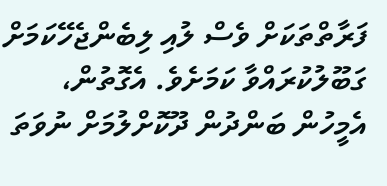ފަރާތްތަކަށް ވެސް ލުއި ލިބެންޖެހޭކަމަށް ގަބޫލުކުރައްވާ ކަމަށެވެ. އެގޮތުން، އެމީހުން ބަންދުން ދޫކޮށްލުމަށް ނުވަތަ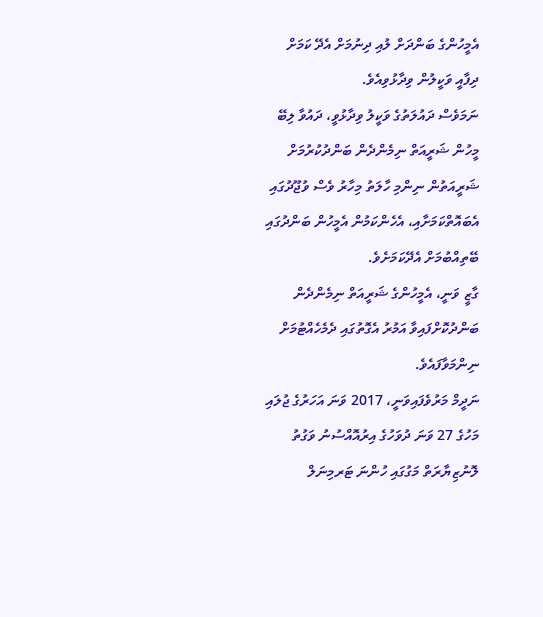އެމީހުންގެ ބަންދަށް ލުއި ދިނުމަށް އެދޭ ކަމަށް ދިފާއީ ވަކީލުން ވިދާޅުވިއެވެ.
ނަމަވެސް ދައުލަތުގެ ވަކީލު ވިދާޅުވީ، ދައުވާ ލިބޭ މީހުން ޝަރީއަތް ނިމެންދެން ބަންދުކުރުމަށް ޝަރީއަތުން ނިންމި ހާލަތު މިހާރު ވެސް ވުޖޫދުގައި އެބައޮތްކަމަށާއި، އެހެންކަމުން އެމީހުން ބަންދުގައި ބޭތިއްބުމަށް އެދޭކަމަށެވެ.
ގާޒީ ވަނީ، އެމީހުންގެ ޝަރީއަތް ނިމެންދެން ބަންދުކޮށްފައިވާ އަމުރު އެގޮތުގައި ދެމެހެއްޓުމަށް ނިންމަވާފައެވެ.
ނަދީމް މަރުވެފައިވަނީ، 2017 ވަނަ އަހަރުގެ ޖުލައި މަހުގެ 27 ވަނަ ދުވަހުގެ އިރުއޮއްސުނު ވަގުތު ލޮނުޒިޔާރަތް މަގުގައި ހުންނަ ޓަރމިނަލް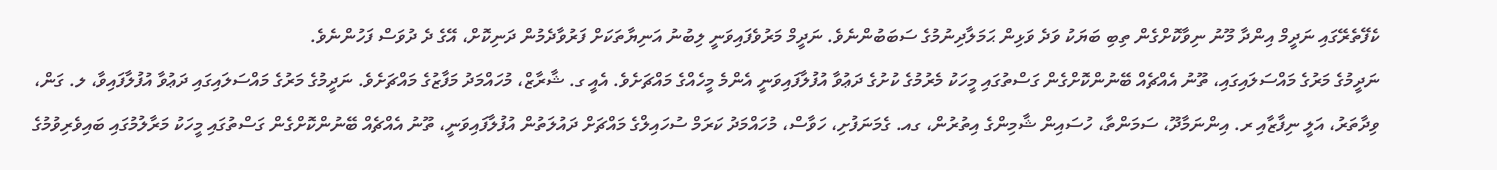ކެފޭތެރޭގައި ނަދީމް އިންދާ މޫނު ނިވާކޮށްގެން ތިބި ބަޔަކު ވަދެ ވަޅިން ޙަމަލާދިނުމުގެ ސަބަބުންނެވެ. ނަދީމް މަރުވެފައިވަނީ ލިބުނު އަނިޔާތަކަށް ފަރުވާދެމުން ދަނިކޮށް، އޭގެ ދެ ދުވަސް ފަހުންނެވެ.
ނަދީމުގެ މަރުގެ މައްސަލައިގައި، ތޫނު އެއްޗެއް ބޭނުންކޮށްގެން ގަސްތުގައި މީހަކު މެރުމުގެ ކުށުގެ ދަޢުވާ އުފުލާފައިވަނީ އެންމެ މީހެއްގެ މައްޗަށެވެ. އެއީ ގ. ޝާރާޒް، މުހައްމަދު މަފާޒުގެ މައްޗަށެވެ. ނަދީމުގެ މަރުގެ މައްސަލައިގައި ދަޢުވާ އުފުލާފައިވާ، ލ. ގަން، ވިދާތަރު، އަލީ ނިފާޒާއި ރ. އިންނަމާދޫ، ސަމަންތާ، ހުސައިން ޝާމިންގެ އިތުރުން، ގއ. ގެމަނަފުށި، ހަވާސް، މުހައްމަދު ކަރަމް ސުހައިލްގެ މައްޗަށް ދައުލަތުން އުފުލާފައިވަނީ، ތޫނު އެއްޗެއް ބޭނުންކޮށްގެން ގަސްތުގައި މީހަކު މަރާލުމުގައި ބައިވެރިވުމުގެ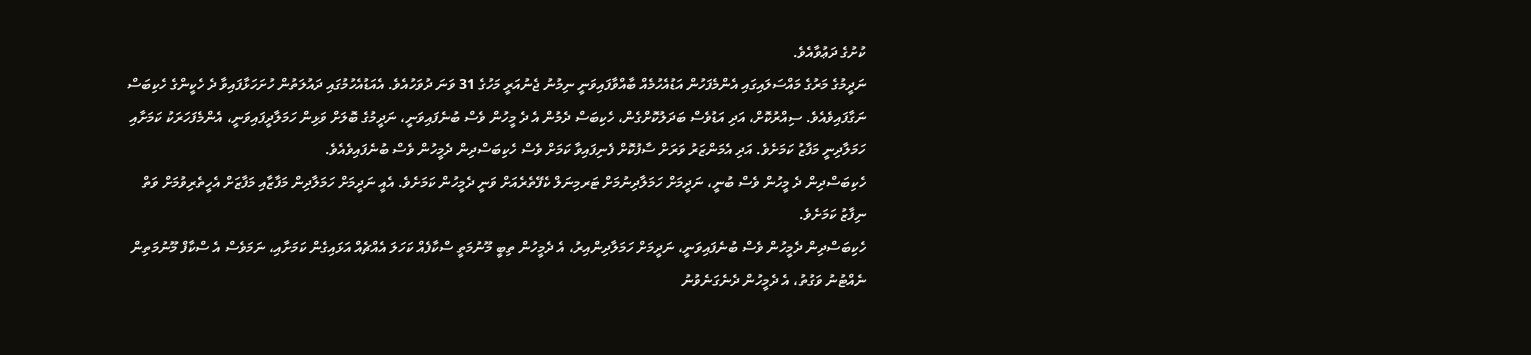ކުށުގެ ދަޢުވާއެވެ.
ނަދީމުގެ މަރުގެ މައްސަލައިގައި އެންމެފަހުން އަޑުއެހުމެއް ބާއްވާފައިވަނީ ނިމުނު ޖެނުއަރީ މަހުގެ 31 ވަނަ ދުވަހުއެވެ. އެއަޑުއެހުމުގައި ދައުލަތުން ހުށަހަޅާފައިވާ ދެ ހެކީންގެ ހެކިބަސް ނަގާފައިވެއެވެ. ސިއްރުކޮށް، އަދި އަޑުވެސް ބަދަލުކޮށްގެން، ހެކިބަސް ދެމުން އެ ދެ މީހުން ވެސް ބުނެފައިވަނީ، ނަދީމުގެ ބޮލަށް ވަޅިން ހަމަލާދީފައިވަނީ، އެންމެފަހަރަކު ކަމަށާއި ހަމަލާދިނީ މަފާޒު ކަމަށެވެ. އަދި އެމަންޒަރު ވަރަށް ސާފުކޮށް ފެނިފައިވާ ކަމަށް ވެސް ހެކިބަސްދިން ދެމީހުން ވެސް ބުނެފައިވެއެވެ.
ހެކިބަސްދިން ދެ މީހުން ވެސް ބުނީ، ނަދީމަށް ހަމަލާދިނުމަށް ޓަރމިނަލް ކެފޭތެރެއަށް ވަނީ ދެމީހުން ކަމަށެވެ. އެއީ ނަދީމަށް ހަމަލާދިން މަފާޒާއި މަފާޒަށް އެހީތެރިވުމަށް ވަތް ނިފާޒު ކަމަށެވެ.
ހެކިބަސްދިން ދެމީހުން ވެސް ބުނެފައިވަނީ، ނަދީމަށް ހަމަލާދިންއިރު، އެ ދެމީހުން ތިބީ މޫނުމަތީ ސްކާފެއް ކަހަލަ އެއްޗެއް އަޅައިގެން ކަމަށާއި، ނަމަވެސް އެ ސްކާފް މޫނުމަތިން ނެއްޓުނު ވަގުތު، އެ ދެމީހުން ދެނެގަނެވުނު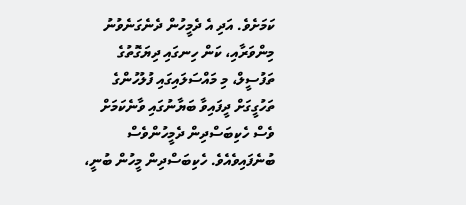ކަމަށެވެ. އަދި އެ ދެމީހުން ދެނެގަނެވުނު މިންވަރާއި، ކަން ހިނގައި ދިޔަގޮތުގެ ތަފުސީލް، މި މައްސަލައިގައި ފުލުހުންގެ ތަހުގީގަށް ދީފައިވާ ބަޔާނުގައި ވާނެކަމަށް ވެސް ހެކިބަސްދިން ދެމީހުންވެސް ބުނެފައިވެއެވެ. ހެކިބަސްދިން މީހުން ބުނީ،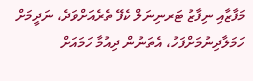މަފާޒާއި ނިފާޒު ޓަރނިނަލް ކެފޭ ތެރެއަށްވަދެ، ނަދީމަށް ހަމަލާދިނުމަށްފަހު، އެތަނުން ދިއުމާ ހަމައަށް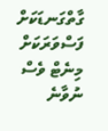ގާތްގަނޑަކަށް ފަސްވަރަކަށް މިނެޓް ވެސް ނުވާނެ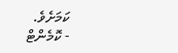ކަމަށެވެ.
- ކޮމެންޓް